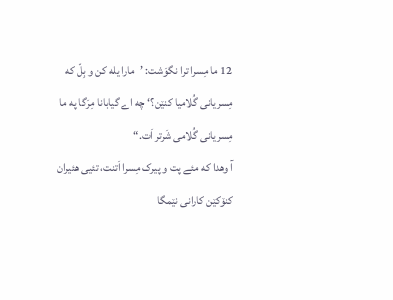12 ما مِسرا ترا نگوَشت: ’مارا یله کن و بِلّ که مِسریانی گُلامیا کنێن؟‘ چه اے گیابانا مِرَگا په ما مِسریانی گُلامی شَرتر اَت.“
آ وهدا که مئے پت و پیرک مِسرا اَتنت، تئیی هئیران کنۆکێن کارانی نێمگا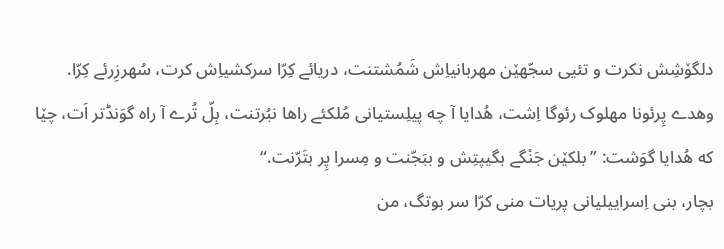دلگۆشِش نکرت و تئیی سجّهێن مهربانیاِش شَمُشتنت، دریائے کِرّا سرکشیاِش کرت، سُهرزِرئے کِرّا.
وهدے پِرئونا مهلوک رئوگا اِشت، هُدایا آ چه پیلِستیانی مُلکئے راها نبُرتنت، بِلّ تُرے آ راه گوَنڈتر اَت، چێا که هُدایا گوَشت: ”بلکێن جَنْگے بگیپتِش و ببَجّنت و مِسرا پِر بتَرّنت.“
بچار، بنی اِسراییلیانی پریات منی کرّا سر بوتگ، من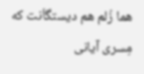هما زُلم هم دیستگاَنت که مِسری آیانی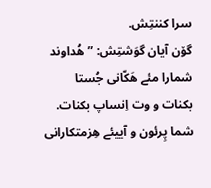سرا کننتِش.
گۆن آیان گوَشتِش: ”هُداوند شمارا مئے هَکّانی جُستا بکنات و وت اِنساپ بکنات. شما پِرئون و آییئے هِزمتکارانی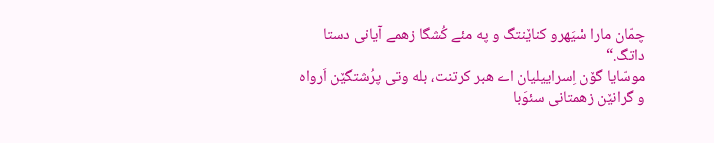چمّان مارا سْیَهرو کناێنتگ و په مئے کُشگا زهمے آیانی دستا داتگ.“
موسّایا گۆن اِسراییلیان اے هبر کرتنت، بله وتی پرُشتگێن اَرواه و گرانێن زهمتانی سئوَبا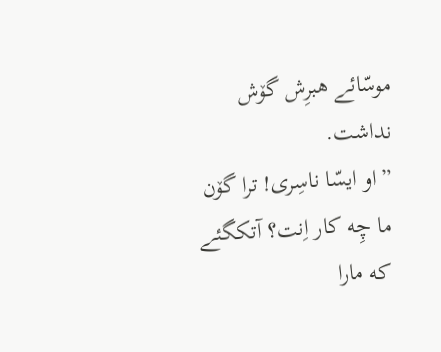موسّائے هبرِش گۆش نداشت.
”او ایسّا ناسِری! ترا گۆن ما چِه کار اِنت؟ آتکگئے که مارا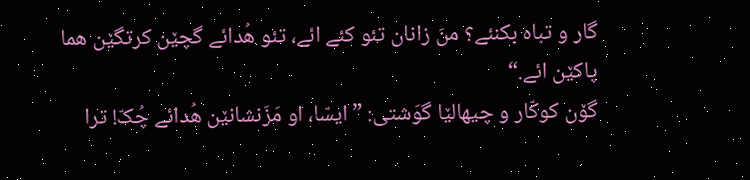گار و تباه بکنئے؟ منَ زانان تئو کئے ائے، تئو هُدائے گچێن کرتگێن هما پاکێن ائے.“
گۆن کوکّار و چیهالێا گوَشتی: ”ایسّا، او مَزَنشانێن هُدائے چُکّ! ترا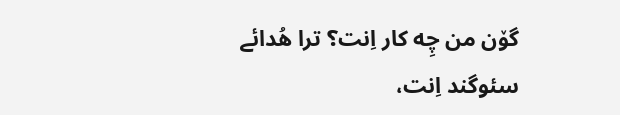گۆن من چِه کار اِنت؟ ترا هُدائے سئوگند اِنت،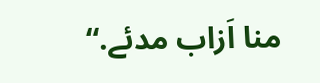منا اَزاب مدئے.“